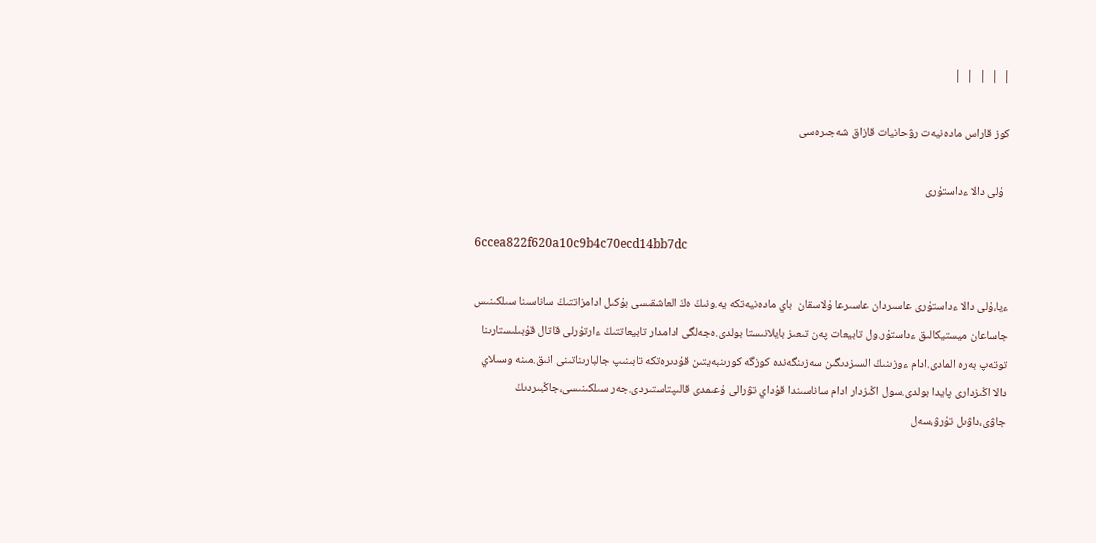|  |  |  |  |

كوز قاراس مادەنيەت رۋحانيات قازاق شەجىرەسى

  ۇلى دالا ءداستۇرى

6ccea822f620a10c9b4c70ecd14bb7dc

ءيا،ۇلى دالا ءداستۇرى عاسىردان عاسىرعا ۇلاسقان  باي مادەنيەتكە يە.ونىڭ ەڭ العاشقىسى بۇكىل ادامزاتتىڭ ساناسىنا سىلكىنىس جاساعان ميستيكالىق ءداستۇر.ول تابيعات پەن تىعىز بايلانىستا بولدى.ەجەلگى ادامدار تابيعاتتىڭ ءارتۇرلى قاتال قۇبىلىستارىنا توتەپ بەرە المادى.ادام ءوزىنىڭ السىزدىگىن سەزىنگەندە كوزگە كورىنبەيتىن قۇدىرەتكە تابىنىپ جالبارىناتىنى انىق.مىنە وسىلاي دالا اڭىزدارى پايدا بولدى.سول اڭىزدار ادام ساناسىندا قۇداي تۋرالى ۇعىمدى قالىپتاستىردى.جەر سىلكىنىسى،جاڭبىردىڭ جاۋى،داۋىل تۇرۋ،سەل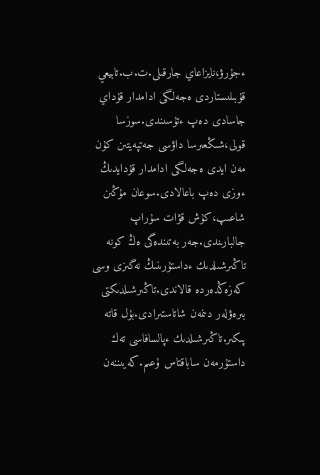ءجۇرۋ،نايزاعاي جارقىلى.ت.ب.تابيعي قۇبىلىستاردى ەجەلگى ادامدار قۇداي جاسادى دەپ ءتۇسىندى.سوزسا قولى،شىڭعىرسا داۋسى جەتپەيتىن كۇن مەن ايدى ەجەلگى ادامدار قۇدايدىڭ ءوزى دەپ باعالادى.سوعان مۇڭىن شاعىپ،كۇش قۋات سۇراپ جالبارىندى.جەر بەتىندەگى ەڭ كونە تاڭىرشىلدىك ءداستۇرىنىڭ نەگىزى وسى كەزەڭدەردە قالاندى.تاڭىرشىلدىكتى بىرەۋلەر دىنمەن شاتاستىرادى.بۇل قاتە پىكىر.تاڭىرشىلدىك ءپالسافاسى تەك داستۇرمەن ساباقتاس ۇعىم.كەيىننەن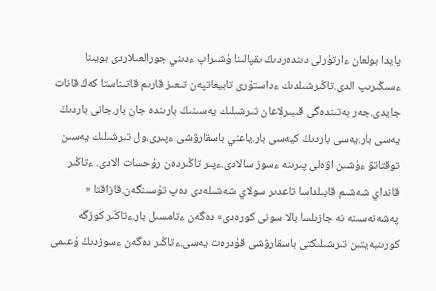پايدا بولعان ءارتۇرلى دىندەردىڭ ىقپالىنا ۇشىراپ ءدىني جورالعىلاردى بويىنا ءسىڭىرىپ الدى.تاڭىرشىلدىك ءداستۇرى تابيعاتپەن تىعىز قارىم قاتىناستا كەڭ قانات جايدى.جەر بەتىندەگى قىبىرلاعان تىرشىلىك يەسىنىڭ بارىندە جان بار.جانى باردىڭ يەسى بار.يەسى باردىڭ كيەسى بار.ياعني باسقارۋشى ءپىرى.ول تىرشىلىك يەسىن توقتاتۋ ءۇشىن اۋەلى پىرىنە ءسوز سالادى.ءپىر تاڭىردەن رۇحسات الادى. ءتاڭىر قانداي شەشىم قابىلداسا تاعدىر سولاي شەشىلەدى دەپ تۇسىنگەن.قازاقتا « پەشەنەسىنە نە جازىلسا بالا سونى كورەدى» دەگەن ءتامسىل بار.ءتاڭىر كوزگە كورىنبەيتىن تىرشىلىكتى باسقارۋشى قۇدرەت يەسى.ءتاڭىر دەگەن ءسوزدىڭ ۇعىمى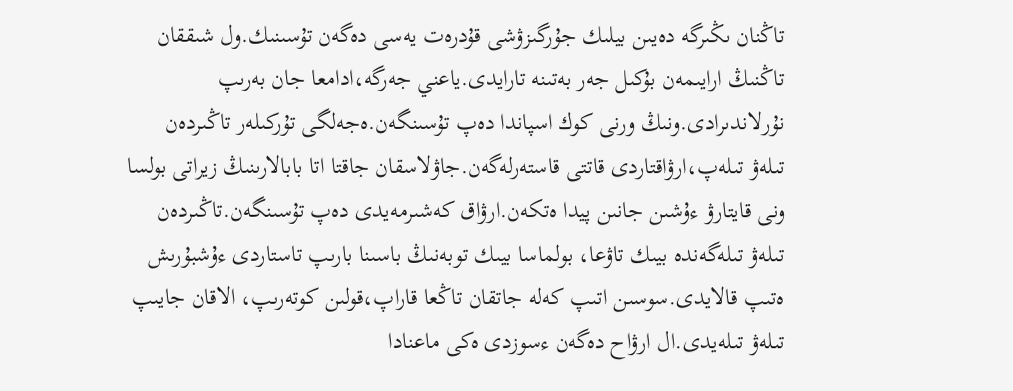تاڭنان ىڭىرگە دەيىن بيلىك جۇرگىزۋشى قۇدرەت يەسى دەگەن تۇسىنىك.ول شىققان تاڭنىڭ ارايىمەن بۇكىل جەر بەتىنە تارايدى.ياعني جەرگە،ادامعا جان بەرىپ نۇرلاندىرادى.ونىڭ ورنى كوك اسپاندا دەپ تۇسىنگەن.ەجەلگى تۇركىلەر تاڭىردەن تىلەۋ تىلەپ،ارۋاقتاردى قاتتى قاستەرلەگەن.جاۋلاسقان جاقتا اتا بابالارىنىڭ زيراتى بولسا ونى قايتارۋ ءۇشىن جانىن پيدا ەتكەن.ارۋاق كەشىرمەيدى دەپ تۇسىنگەن.تاڭىردەن تىلەۋ تىلەگەندە بيىك تاۋعا، بولماسا بيىك توبەنىڭ باسىنا بارىپ تاستاردى ءۇشبۇرىش  ەتىپ قالايدى.سوسىن اتىپ كەلە جاتقان تاڭعا قاراپ،قولىن كوتەرىپ، الاقان جايىپ تىلەۋ تىلەيدى.ال ارۋاح دەگەن ءسوزدى ەكى ماعنادا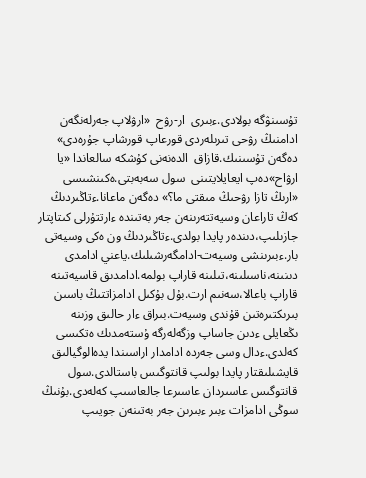تۇسىنۋگە بولادى.ءبىرى  ار-رۋح  «ارۋلاپ جەرلەنگەن ادامنىڭ رۋحى تىرىلەردى قورعاپ قورشاپ جۇرەدى» دەگەن تۇسىنىك.قازاق  الدەنەنى كۇشكە سالعاندا «يا ارۋاح»دەپ ايعايلايتىنى  سول سەبەبتى.ەكىنشىسى «ارىڭ تازا رۋحىڭ مىقتى ما؟» دەگەن ماعانا.ءتاڭىردىڭ كەڭ تاراعان وسيەتتەرىنەن جەر بەتىندە ءارتتۇرلى كىتاپتار جازىلىپ،دىندەر پايدا بولدى.ءتاڭىردىڭ ون ەكى وسيەتى بار.ءبىرىنشى وسيەت-ادامگەرشىلىك.ياعني ادامدى دىنىنە،ناسىلىنە،تىلىنە قاراپ بولمە.ادامدىق قاسيەتىنە قاراپ باعالا،سەنىم ارت.بۇل بۇكىل ادامزاتتىڭ باسىن بىرىكتىرەتىن قۇندى وسيەت.بىراق ءار حالىق وزىنە ىڭعايلى ءدىن جاساپ وزگەلەرگە ۇستەمدىك ەتكىسى كەلدى.ءدال وسى جەردە ادامدار اراسىندا يدەالوگيالىق قايشىلىقتار پايدا بولىپ قانتوگىس باستالدى.سول قانتوگىس عاسىردان عاسىرعا جالعاسىپ كەلەدى.بۇنىڭ سوڭى ادامزات ءبىر ءبىرىن جەر بەتىنەن جويىپ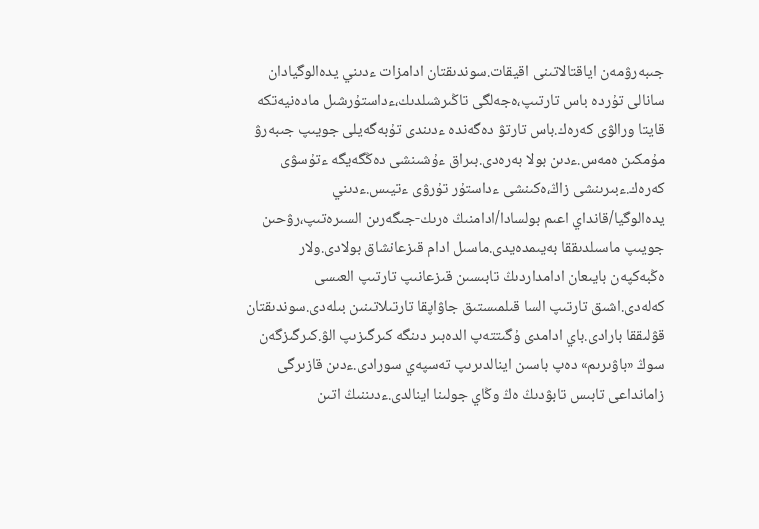جىبەرۋمەن اياقتالاتىنى اقيقات.سوندىقتان ادامزات ءدىني يدەالوگيادان سانالى تۇردە باس تارتىپ،ەجەلگى تاڭىرشىلدىك،ءداستۇرشىل مادەنيەتكە قايتا ورالۋى كەرەك.باس تارتۋ دەگەندە ءدىندى تۇبەگەيلى جويىپ جىبەرۋ مۇمكىن ەمەس.ءدىن بولا بەرەدى.بىراق ءۇشىنشى دەڭگەيگە ءتۇسۋى كەرەك.ءبىرىنشى زاڭ،ەكىنشى ءداستۇر تۇرۋى ءتيىس.ءدىني يدەالوگيا/قانداي اعىم بولسادا/ادامنىڭ ەرىك-جىگەرىن السىرەتىپ،رۋحىن جويىپ ماسىلدىققا بەيىمدەيدى.ماسىل ادام قىزعانشاق بولادى.ولار ەڭبەكپەن بايىعان ادامداردىڭ تابىسىن قىزعانىپ تارتىپ العىسى كەلەدى.اشىق تارتىپ السا قىلمىستىق جاۋاپقا تارتىلاتىنىن بىلەدى.سوندىقتان قۋلىققا بارادى.باي ادامدى ۇگىتتەپ الدەبىر دىنگە كىرگىزىپ الۋ.كىرگىزگەن سوڭ «باۋىرىم» دەپ باسىن اينالدىرىپ تەسپەي سورادى.ءدىن قازىرگى زامانداعى تابىس تابۋدىڭ ەڭ وڭاي جولىنا اينالدى.ءدىننىڭ اتىن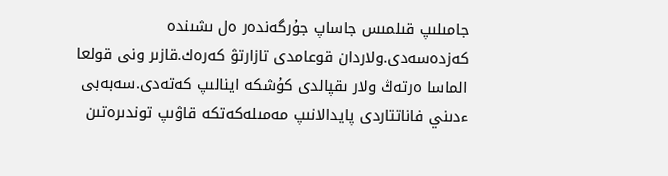جامىلىپ قىلمىس جاساپ جۇرگەندەر ەل ىشىندە كەزدەسەدى.ولاردان قوعامدى تازارتۋ كەرەك.قازىر ونى قولعا الماسا ەرتەڭ ولار ىقپالدى كۇشكە اينالىپ كەتەدى.سەبەبى ءدىني فاناتتاردى پايدالانىپ مەمىلەكەتكە قاۋىپ توندىرەتىن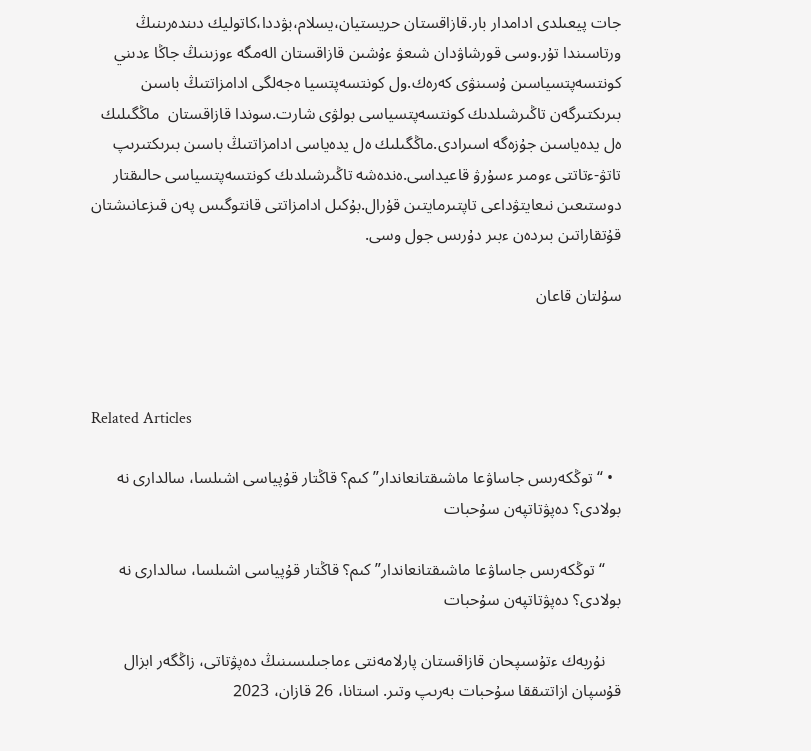جات پيعىلدى ادامدار بار.قازاقستان حريستيان،يسلام،بۋددا،كاتوليك دىندەرىنىڭ ورتاسىندا تۇر.وسى قورشاۋدان شىعۋ ءۇشىن قازاقستان الەمگە ءوزىنىڭ جاڭا ءدىني كونتسەپتسياسىن ۇسىنۋى كەرەك.ول كونتسەپتسيا ەجەلگى ادامزاتتىڭ باسىن بىرىكتىرگەن تاڭىرشىلدىك كونتسەپتسياسى بولۋى شارت.سوندا قازاقستان  ماڭگىلىك ەل يدەياسىن جۇزەگە اسىرادى.ماڭگىلىك ەل يدەياسى ادامزاتتىڭ باسىن بىرىكتىرىپ تاتۋ-ءتاتتى ءومىر ءسۇرۋ قاعيداسى.ەندەشە تاڭىرشىلدىك كونتسەپتسياسى حالىقتار دوستىعىن نىعايتۋداعى تاپتىرمايتىن قۇرال.بۇكىل ادامزاتتى قانتوگىس پەن قىزعانىشتان قۇتقاراتىن بىردەن ءبىر دۇرىس جول وسى.

سۇلتان قاعان



Related Articles

  • “توڭكەرىس جاساۋعا ماشىقتانعاندار” كىم؟ قاڭتار قۇپياسى اشىلسا، سالدارى نە بولادى؟ دەپۋتاتپەن سۇحبات

    “توڭكەرىس جاساۋعا ماشىقتانعاندار” كىم؟ قاڭتار قۇپياسى اشىلسا، سالدارى نە بولادى؟ دەپۋتاتپەن سۇحبات

    نۇربەك ءتۇسىپحان قازاقستان پارلامەنتى ءماجىلىسىنىڭ دەپۋتاتى، زاڭگەر ابزال قۇسپان ازاتتىققا سۇحبات بەرىپ وتىر. استانا، 26 قازان، 2023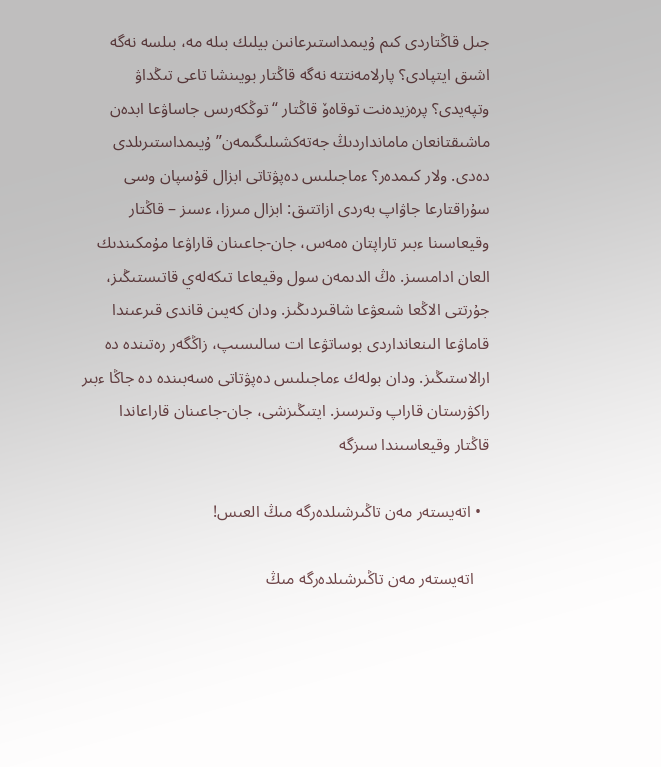جىل قاڭتاردى كىم ۇيىمداستىرعانىن بيلىك بىلە مە، بىلسە نەگە اشىق ايتپادى؟ پارلامەنتتە نەگە قاڭتار بويىنشا تاعى تىڭداۋ وتپەيدى؟ پرەزيدەنت توقاەۆ قاڭتار “توڭكەرىس جاساۋعا ابدەن ماشىقتانعان مامانداردىڭ جەتەكشىلىگىمەن” ۇيىمداستىرىلدى دەدى. ولار كىمدەر؟ ءماجىلىس دەپۋتاتى ابزال قۇسپان وسى سۇراقتارعا جاۋاپ بەردى ازاتتىق: ابزال مىرزا، ءسىز – قاڭتار وقيعاسىنا ءبىر تاراپتان ەمەس، جان-جاعىنان قاراۋعا مۇمكىندىك العان ادامسىز. ەڭ الدىمەن سول وقيعاعا تىكەلەي قاتىستىڭىز، جۇرتتى الاڭعا شىعۋعا شاقىردىڭىز. ودان كەيىن قاندى قىرعىندا قاماۋعا الىنعانداردى بوساتۋعا ات سالىسىپ، زاڭگەر رەتىندە دە ارالاستىڭىز. ودان بولەك ءماجىلىس دەپۋتاتى ەسەبىندە دە جاڭا ءبىر راكۋرستان قاراپ وتىرسىز. ايتىڭىزشى، جان-جاعىنان قاراعاندا قاڭتار وقيعاسىندا سىزگە

  • اتەيستەر مەن تاڭىرشىلدەرگە مىڭ العىس!

    اتەيستەر مەن تاڭىرشىلدەرگە مىڭ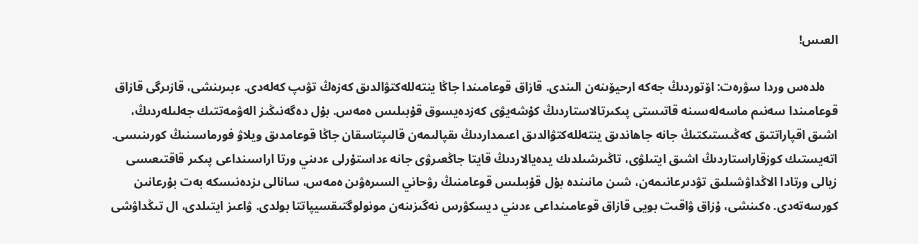العىس!

    ەلدەس وردا سۋرەت: اۆتوردىڭ جەكە ارحيۆىنەن الىندى. قازاق قوعامىندا جاڭا ينتەللەكتۋالدىق كەزەڭ تۋىپ كەلەدى. ءبىرىنشى، قازىرگى قازاق قوعامىندا سەنىم ماسەلەسىنە قاتىستى پىكىرتالاستاردىڭ كۇشەيۋى كەزدەيسوق قۇبىلىس ەمەس. بۇل دەگەنىڭىز الەۋمەتتىك جەلىلەردىڭ، اشىق اقپاراتتىق كەڭىستىكتىڭ جانە جاھاندىق ينتەللەكتۋالدىق اعىمداردىڭ ىقپالىمەن قالىپتاسقان جاڭا قوعامدىق ويلاۋ فورماسىنىڭ كورىنىسى. اتەيستىك كوزقاراستاردىڭ اشىق ايتىلۋى، تاڭىرشىلدىك يدەيالاردىڭ قايتا جاڭعىرۋى جانە ءداستۇرلى ءدىني ورتا اراسىنداعى پىكىر قاقتىعىسى زيالى ورتادا الاڭداۋشىلىق تۋدىرعانىمەن، شىن مانىندە بۇل قۇبىلىس قوعامنىڭ رۋحاني السىرەۋىن ەمەس، سانالى ىزدەنىسكە بەت بۇرعانىن كورسەتەدى. ەكىنشى، ۇزاق ۋاقىت بويى قازاق قوعامىنداعى ءدىني ديسكۋرس نەگىزىنەن مونولوگتىقسيپاتتا بولدى. ۋاعىز ايتىلدى، ال تىڭداۋشى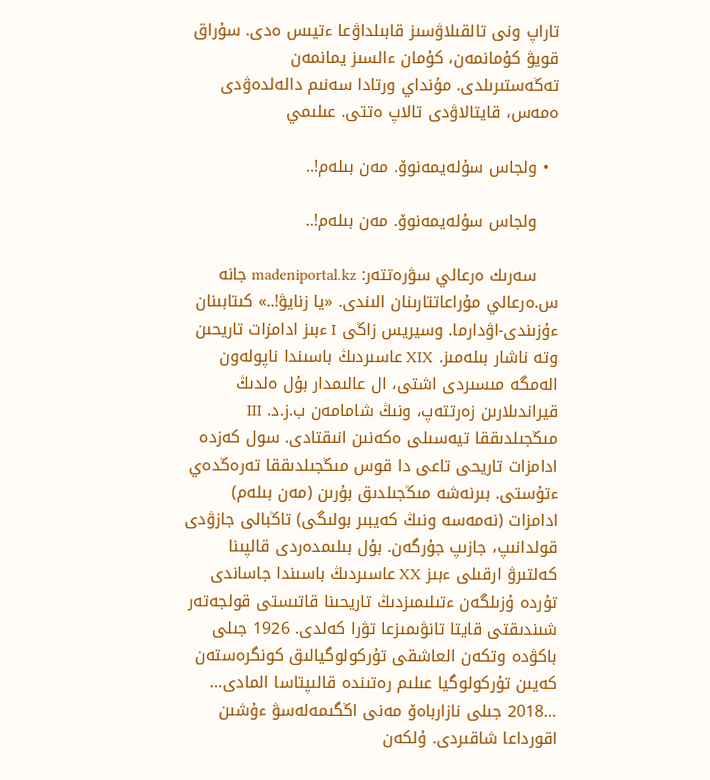تاراپ ونى تالقىلاۋسىز قابىلداۋعا ءتيىس ەدى. سۇراق قويۋ كۇمانمەن، كۇمان ءالسىز يمانمەن تەڭەستىرىلدى. مۇنداي ورتادا سەنىم دالەلدەۋدى ەمەس، قايتالاۋدى تالاپ ەتتى. عىلىمي

  • ولجاس سۇلەيمەنوۆ. مەن بىلەم!..

    ولجاس سۇلەيمەنوۆ. مەن بىلەم!..

    سەرىك ەرعالي سۋرەتتەر: madeniportal.kz جانە س.ەرعالي مۇراعاتتارىنان الىندى. «يا زنايۋ!..» كىتابىنان ءۇزىندى-اۋدارما. وسيريس زاڭى I ءبىز ادامزات تاريحىن وتە ناشار بىلەمىز. XIX عاسىردىڭ باسىندا ناپولەون الەمگە مىسىردى اشتى، ال عالىمدار بۇل ەلدىڭ قيراندىلارىن زەرتتەپ، ونىڭ شامامەن ب.ز.د. III مىڭجىلدىققا تيەسىلى ەكەنىن انىقتادى. سول كەزدە ادامزات تاريحى تاعى دا قوس مىڭجىلدىققا تەرەڭدەي ءتۇستى. بىرنەشە مىڭجىلدىق بۇرىن (مەن بىلەم) ادامزات (نەمەسە ونىڭ كەيبىر بولىگى) تاڭبالى جازۋدى قولدانىپ، جازىپ جۇرگەن. بۇل بىلىمدەردى قالپىنا كەلتىرۋ ارقىلى ءبىز XX عاسىردىڭ باسىندا جاساندى تۇردە ۇزىلگەن ءتىلىمىزدىڭ تاريحىنا قاتىستى قولجەتەر شىندىقتى قايتا تانۋىمىزعا تۋرا كەلدى. 1926 جىلى باكۋدە وتكەن العاشقى تۇركولوگيالىق كونگرەستەن كەيىن تۇركولوگيا عىلىم رەتىندە قالىپتاسا المادى… …2018 جىلى نازارباەۆ مەنى اڭگىمەلەسۋ ءۇشىن اقورداعا شاقىردى. ۇلكەن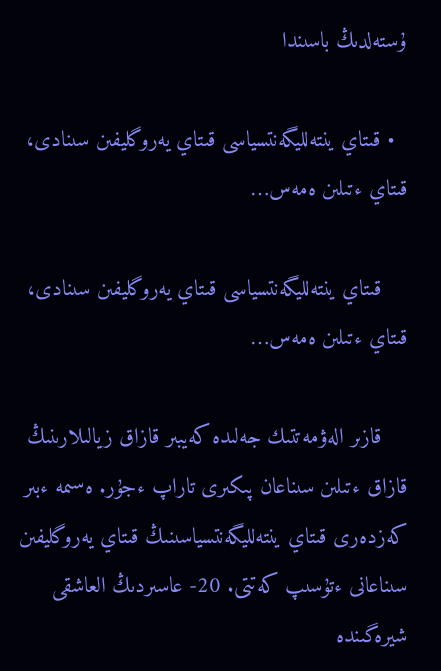ۇستەلدىڭ باسىندا

  • قىتاي ينتەلليگەنتسياسى قىتاي يەروگليفىن سىنادى، قىتاي ءتىلىن ەمەس…

    قىتاي ينتەلليگەنتسياسى قىتاي يەروگليفىن سىنادى، قىتاي ءتىلىن ەمەس…

    قازىر الەۋمەتتىك جەلىدە كەيبىر قازاق زيالىلارىنىڭ قازاق ءتىلىن سىناعان پىكىرى تاراپ ءجۇر. ەسىمە ءبىر كەزدەرى قىتاي ينتەلليگەنتسياسىنىڭ قىتاي يەروگليفىن سىناعانى ءتۇسىپ كەتتى. 20- عاسىردىڭ العاشقى شيرەگىندە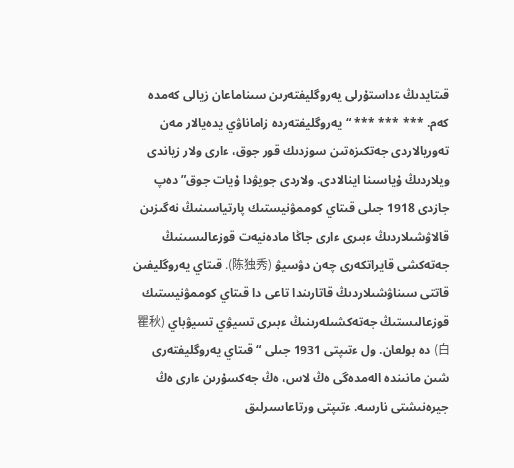قىتايدىڭ ءداستۇرلى يەروگليفتەرىن سىناماعان زيالى كەمدە كەم. *** *** *** “يەروگليفتەردە زاماناۋي يدەيالار مەن تەوريالاردى جەتكىزەتىن سوزدىك قور جوق، ءارى ولار زياندى ويلاردىڭ ۇياسىنا اينالادى. ولاردى جويۋدا ۇيات جوق” دەپ جازدى 1918 جىلى قىتاي كوممۋنيستىك پارتياسىنىڭ نەگىزىن قالاۋشىلاردىڭ ءبىرى ءارى جاڭا مادەنيەت قوزعالىسىنىڭ جەتەكشى قايراتكەرى چەن دۋسيۋ (陈独秀). قىتاي يەروگليفىن قاتتى سىناۋشىلاردىڭ قاتارىندا تاعى دا قىتاي كوممۋنيستىك قوزعالىستىڭ جەتەكشىلەرىنىڭ ءبىرى تسيۋي تسيۋباي (瞿秋白) دە بولعان. ول ءتىپتى 1931 جىلى “قىتاي يەروگليفتەرى شىن مانىندە الەمدەگى ەڭ لاس، ەڭ جەكسۇرىن ءارى ەڭ جيرەنىشتى نارسە. ءتىپتى ورتاعاسىرلىق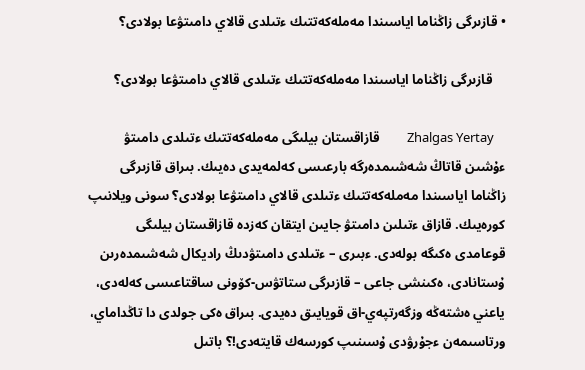• قازىرگى زاڭناما اياسىندا مەملەكەتتىك ءتىلدى قالاي دامىتۋعا بولادى؟

    قازىرگى زاڭناما اياسىندا مەملەكەتتىك ءتىلدى قالاي دامىتۋعا بولادى؟

    Zhalgas Yertay         قازاقستان بيلىگى مەملەكەتتىك ءتىلدى دامىتۋ ءۇشىن قاتاڭ شەشىمدەرگە بارعىسى كەلمەيدى دەيىك. بىراق قازىرگى زاڭناما اياسىندا مەملەكەتتىك ءتىلدى قالاي دامىتۋعا بولادى؟ سونى ويلانىپ كورەيىك. قازاق ءتىلىن دامىتۋ جايىن ايتقان كەزدە قازاقستان بيلىگى قوعامدى ەكىگە بولەدى. ءبىرى – ءتىلدى دامىتۋدىڭ راديكال شەشىمدەرىن ۇستانادى، ەكىنشى جاعى – قازىرگى ستاتۋس-كۆونى ساقتاعىسى كەلەدى، ياعني ەشتەڭە وزگەرتپەي-اق قويايىق دەيدى. بىراق ەكى جولدى دا تاڭداماي، ورتاسىمەن ءجۇرۋدى ۇسىنىپ كورسەك قايتەدى!؟ باتىل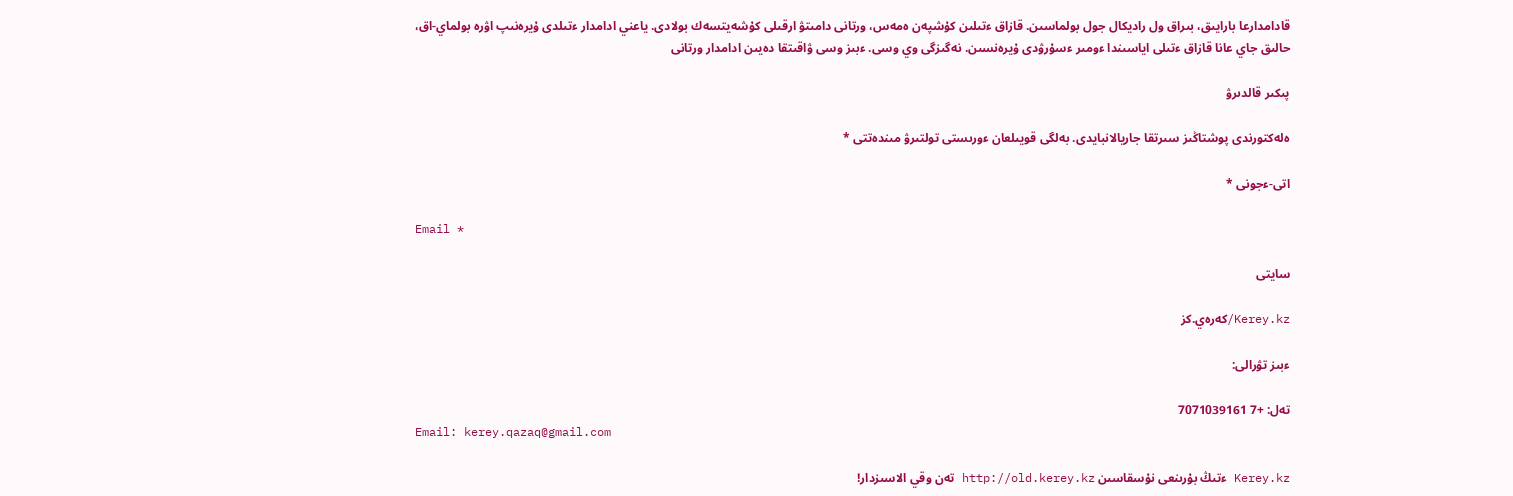قادامدارعا بارايىق، بىراق ول راديكال جول بولماسىن. قازاق ءتىلىن كۇشپەن ەمەس، ورتانى دامىتۋ ارقىلى كۇشەيتسەك بولادى. ياعني ادامدار ءتىلدى ۇيرەنىپ اۋرە بولماي-اق، حالىق جاي عانا قازاق ءتىلى اياسىندا ءومىر ءسۇرۋدى ۇيرەنسىن. نەگىزگى وي وسى. ءبىز وسى ۋاقىتقا دەيىن ادامدار ورتانى

پىكىر قالدىرۋ

ەلەكتورندى پوشتاڭىز سىرتقا جاريالانبايدى. بەلگى قويىلعان ءورىستى تولتىرۋ مىندەتتى *

اتى-ءجونى *

Email *

سايتى

Kerey.kz/كەرەي.كز

ءبىز تۋرالى:

تەل: +7 7071039161
Email: kerey.qazaq@gmail.com

Kerey.kz ءتىڭ بۇرىنعى نۇسقاسىن http://old.kerey.kz تەن وقي الاسىزدار!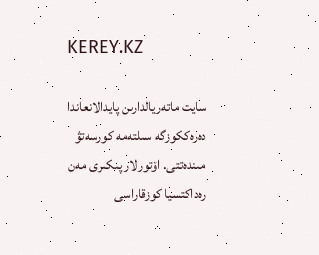KEREY.KZ

سايت ماتەريالدارىن پايدالانعاندا دەرەككوزگە سىلتەمە كورسەتۋ مىندەتتى. اۆتورلار پىكىرى مەن رەداكتسيا كوزقاراسى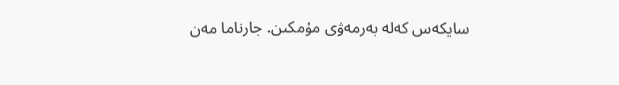سايكەس كەلە بەرمەۋى مۇمكىن. جارناما مەن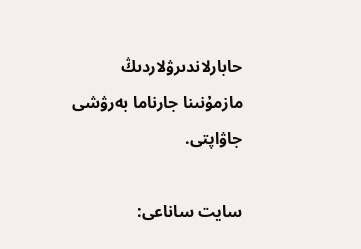حابارلاندىرۋلاردىڭ مازمۇنىنا جارناما بەرۋشى جاۋاپتى.

سايت ساناعى: